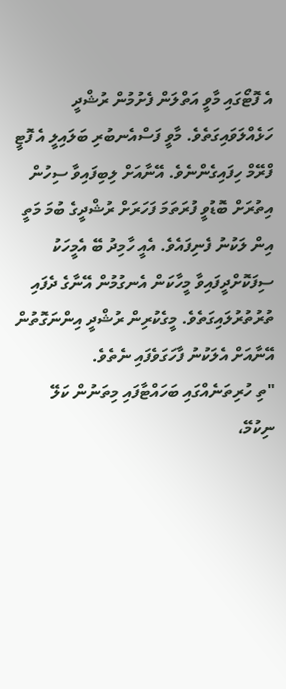އެ ފޮޓޯގައި މާވީ އަތްލަން ފެށުމުން ރުޝްދީ ހަޅެއްލަވައިގަތެވެ. މާވީ ފަސްއެނބުރި ބަލައިލީ އެ ފޮޓީ ފްރޭމް ހިފައިގެންނެވެ. އޭނާއަށް ލިބިފައިވާ ސިހުން އިތުރަށް ބޮޑުވީ ފުރަތަމަ ފަހަރަށް ރުޝްދީގެ ބުމަ މަތީ އިން ލަކުނު ފެނިފައެވެ. އެއީ ހާމިދު ބޭ އެމީހަކު ސިފަކޮށްދީފައިވާ މީހާކަން އެނގުމުން އޭނާގެ ދެފައި ތުރުތުރުލައިގަތެވެ. މީގެކުރިން ރުޝްދީ އިންނަގޮތުން އޭނާއަށް އެލަކުނު ފާހަގަވެފައި ނެތެވެ.
"ތި ހުރިތަނެއްގައި ބަހައްޓާފައި މިތަނުން ކަލޭ ނިކުމޭ،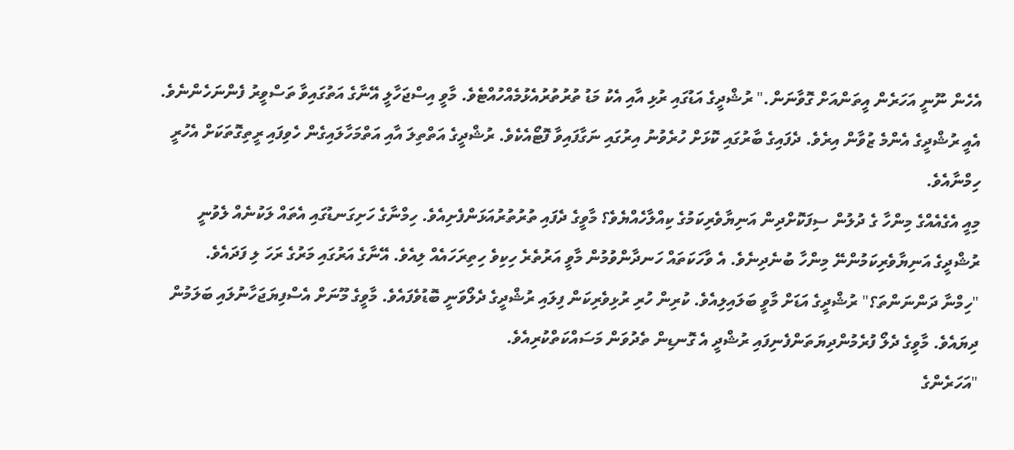އެހެން ނޫނީ އަހަރެން އީތަންއަށް ގޮވާނަން." ރުޝްދީގެ އަޑުގައި ރުޅި އާއި އެކު މަޑު ތުރުތުރުއެޅުމެއްހުއްޓެވެ. މާވީ އިސްޖަހާލީ އޭނާގެ އަތުގައިވާ ތަސްވީރު ފެންނަހެންނެވެ. އެއީ ރުޝްދީގެ އެންމެ ޒުވާން އިރެވެ. ދެފައިގެ ބާރުގައި ކޮޅަށް ހުރެވުނު އިރުގައި ނަގާފައިވާ ފޮޓޯއެކެވެ. ރުޝްދީގެ އަތްތިލަ އާއި އަތްމަހާލައިގެން ހެވިފައި ރީތިގޮތަކަށް އެހުރީ ހިމްނާއެވެ.
މިއީ އެގެއެއްގެ މިންހާ ގެ ދުލުން ސިފަކޮށްދިން އަނިޔާވެރިކަމުގެ ކިއްލާހެއްޔެވެ؟ މާވީގެ ދެފައި ތުރުތުރުއަޅަންފެށިއެވެ. ހިމްނާގެ ހަށިގަނޑުގައި އެތައް ލަކުނެއް ލެވުނީ ރުޝްދީގެ އަނިޔާވެރިކަމުންނޭ މިންހާ ބުނެދިނެވެ. އެ ވާހަކަތައް ހަނދާންވުމުން މާވީ އަރުތެރެ ހިކިވެ ހިތިރަހައެއް ލިއެވެ. އޭނާގެ އަރުގައި މަރުގެ ރަހަ ލި ފަދައެވެ.
"ހިމްނާ ދަންނަންތަ؟" ރުޝްދީގެ އަޑަށް މާވީ ބަލައިލިއެވެ. ކުރިން ހުރި ރުޅިވެރިކަން ފިލައި ރުޝްދީގެ ދެލޯވަނީ ބޮޑުވެފައެވެ. މާވީގެ މޫނަށް އެސްފިޔަޖަހާނުލައި ބަލަމުން ދިޔައެވެ. މާވީގެ ދެލޯ ފުރެމުންދިޔަތަންފެނިފައި ރުޝްދީ އެ ގޮނޑިން ތެދުވަން މަސައްކަތްކުރިއެވެ.
"އަހަރެންގެ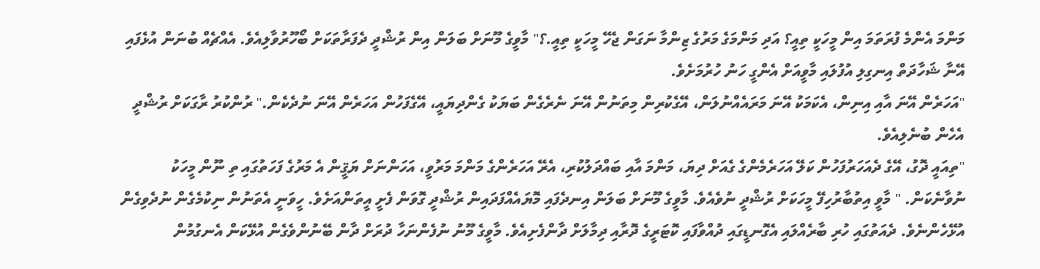މަންމަ އެންމެ ފުރަތަމަ އިން މީހަކީ ތިއީ؟ އަދި މަންމަގެ މަރުގެ ޒިންމާ ނަގަން ޖެހޭ މީހަކީ ތިއީ.؟" މާވީގެ މޫނަށް ބަލަން އިން ރުޝްދީ ދެފަރާތަކަށް ބޯހޫރުވާލިއެވެ. އެއްޗެއް ބުނަން އުޅެފައި އޭނާ ޝަހާދަތް އިނގިލި އުފުލައި މާވީއަށް އެންގީ ހަނު ހުރުމަށެވެ.
"އަހަރެން އޭނަ އާއި އިނިން، އެކަމަކު އޭނަ މަރައެއްނުލަން، އޭގެކުރިން މިތަނުން އޭނަ ނެރެގެން ބަޔަކު ގެންދިޔައީ، އޭގެފަހުން އަހަރެން އޭނަ ނުދެކެން." ރުންކުރު ރާގަކަށް ރުޝްދީ އެހެން ބުނެލިއެވެ.
"ތިއައީ ދޮގު، އޭގެ ދެއަހަރުފަހުން ކަލޭ އަހަރެމެންގެ ގެއަށް ދިޔަ، މަންމަ އާއި ބައްދަލުކުރި، އެރޭ އަހަރެންގެ މަންމަ މަރުވީ، އަހަންނަށް ޔަޤީން އެ މަރުގެ ފަހަތުގައި ތި ނޫން މީހަކު ނުވާނެކަން. " މާވީ އިތުބާރުހިފޭ މީހަކަށް ރުޝްދީ ނުވެއެވެ. މާވީގެ މޫނަށް ބަލަން އިނދެފައި މޮޔައެއްފަދައިން ރުޝްދީ ގޮވަން ފެށީ އީތަންއަށެވެ. ހީވަނީ އެތަނުން ނިކުމެގެން ނުދެވިގެން އުޅޭހެންނެވެ. ދެއަތުގައި ހުރި ބާރެއްލައި އެގޮނޑީގައި ދުއްވާފައި ކޮޓަރީގެ ދޮރާއި ދިމާލަށް ދާންފެށިއެވެ. މާވީގެ މޫނު ނުފެންނަހާ ދުރަށް ދާން ބޭނުންވެގެން އުޅޭކަން އެނގުމުން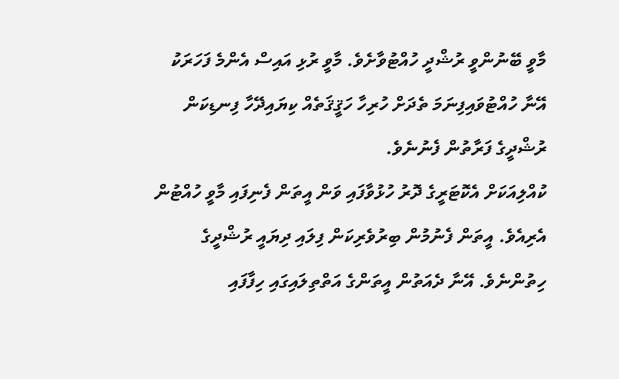މާވީ ބޭނުންވީ ރުޝްދީ ހުއްޓުވާށެވެ. މާވީ ރުޅި އައިސް އެންމެ ފަހަރަކު އޭނާ ހުއްޓުވައިފިނަމަ ތެދަށް ހުރިހާ ހަޤީޤަތެއް ކިޔައިދޭހާ ފިނޑިކަން ރުޝްދީގެ ފަރާތުން ފެނުނެވެ.
ކުއްލިއަކަށް އެކޮޓަރީގެ ދޮރު ހުޅުވާފައި ވަން އީތަން ފެނިފައި މާވީ ހުއްޓުން އެރިއެވެ. އީތަން ފެނުމުން ބިރުވެރިކަން ފިލައި ދިޔައީ ރުޝްދީގެ ހިތުންނެވެ. އޭނާ ދެއަތުން އީތަންގެ އަތްތިލައިގައި ހިފާފައި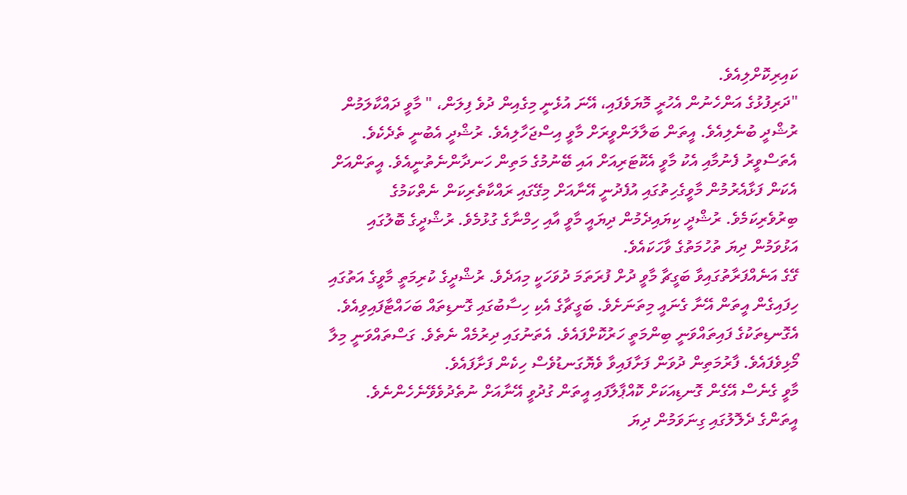ކައިރިކޮށްލިއެވެ.
"ދަރިފުޅުގެ އަންހެނުން އެހުރީ މޮޔަވެފައި، އޭނަ އުޅެނީ މިގެއިން ދުވެ ފިލަން، " މާވީ ދައްކާލަމުން ރުޝްދީ ބުނެލިއެވެ. އީތަން ބަލާލަންވީރަށް މާވީ އިސްޖަހާލިއެވެ. ރުޝްދީ އެބުނީ ތެދެކެވެ. އެތަސްވީރު ފެނުމާއި އެކު މާވީ އެކޮޓަރިއަށް އައި ބޭނުމުގެ މަތިން ހަނދާންނެތުނީއެވެ. އީތަންއަށް އެކަން ފަޅާއެރުމުން މާވީގެހިތުގައި އުފެދުނީ އޭނާއަށް މިގޭގައި ރައްކާތެރިކަން ނެތްކަމުގެ ބިރުވެރިކަމެވެ. ރުޝްދީ ކިޔައިދެމުން ދިޔައީ މާވީ އާއި ހިމްނާގެ ގުޅުމެވެ. ރުޝްދީގެ ބޮލުގައި އަޅުވަމުން ދިޔަ ތުހުމަތުގެ ވާހަކައެވެ.
ގޭގެ އަނެއްފަރާތުގައިވާ ބަގީޗާ މާވީ ދުށް ފުރަތަމަ ދުވަހަކީ މިއަދެވެ. ރުޝްދީގެ ކުރިމަތީ މާވީގެ އަތުގައި ހިފައިގެން އީތަން އޭނާ ގެނައީ މިތަނަށެވެ. ބަގީޗާގެ އެކި ހިސާބުގައި ގޮނޑިތައް ބަހައްޓާފައިވިއެވެ. އެގޮނޑިތަކުގެ ފައިތައްވަނީ ބިންމަތީ ހަރުކޮށްފައެވެ. އެތަނުގައި ދިރުމެއް ނެތެވެ. ގަސްތައްވަނީ މިލާ މޯޅިވެފައެވެ. ފާރުމަތިން ދުވަން ފަށާފައިވާ ވެޔޮގަނޑުވެސް ހިކެން ފަށާފައެވެ.
މާވީ ގެނެސް އޭގެން ގޮނޑިއަކަށް ކޮއްޕާލާފައި އީތަން ގުދުވީ އޭނާއަށް ނުތެދުވެވޭނެހެންނެވެ. އީތަންގެ ދެލޮލުގައި ގިނަވަމުން ދިޔަ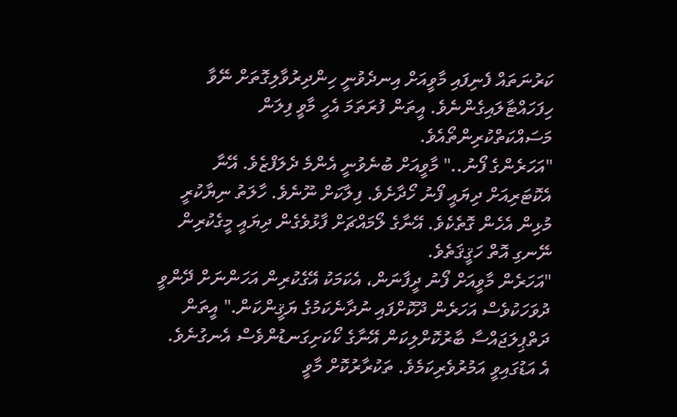ކަރުނަތައް ފެނިފައި މާވީއަށް އިނދެވުނީ ހިންދިރުވާލިގޮތަށް ނޭވާ ހިފަހައްޓާލައިގެންނެވެ. އީތަން ފުރަތަމަ އެހީ މާވީ ފިލަން މަސައްކަތްކުރިންތޯއެވެ.
"އަހަރެންގެ ފޯނު.." މާވީއަށް ބުނެވުނީ އެންމެ ދެލަފްޒެވެ. އޭނާ އެކޮޓަރިއަށް ދިޔައީ ފޯނު ހޯދާށެވެ. ފިލާކަށް ނޫނެވެ. ހާލަތު ނިޔާކުރީ މުޅިން އެހެން ގޮތެކެވެ. އޭނާގެ ލޯމައްޗަށް ފާޅުވެގެން ދިޔައީ މީގެކުރިން ނޭނގި އޮތް ހަޤީޤަތެވެ.
"އަހަރެން މާވީއަށް ފޯނު ދީފާނަން، އެކަމަކު އޭގެކުރިން އަހަންނަށް ދޭންވީ ދުވަހަކުވެސް އަހަރެން ދޫކޮށްފައި ނުދާނެކަމުގެ ޔަޤީންކަން." އީތަން ދަތްޕިލަޖައްސާ ބާރުކޮށްލިކަން އޭނާގެ ކޯކަށިގަނޑުންވެސް އެނގުނެވެ. އެ އަޑުގައިވީ އަމުރުވެރިކަމެވެ. ތަކުރާރުކޮށް މާވީ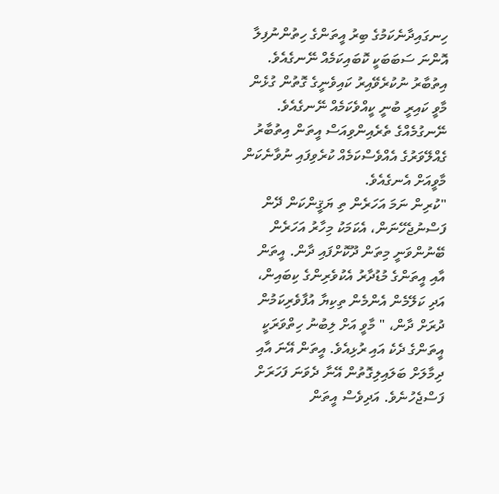ހިނގައިދާނެކަމުގެ ބިރު އީތަންގެ ހިތުންނުފިލާ އޮންނަ ސަބަބަކީ ކޮބައިކަމެއް ނޭނގެއެވެ. އިތުބާރު ނުކުރެވޭއިރު ކައިވެނީގެ ގޮތުން ގުޅެން މާވީ ކައިރީ ބުނީ ކީއްވެކަމެއް ނޭނގެއެވެ. ނޭނގުމެއްގެ ތެރެއިންވިއަސް އީތަން އިތުބާރު ގެއްލޭވަރުގެ އެއްވެސްކަމެއް ކުރެވިފައި ނުވާނެކަން މާވީއަށް އެނގެއެވެ.
"ކުރިން ނަމަ އަހަރެން ތި ޔަޤީންކަން ދޭން ފަސްނުޖެހޭނަން، އެކަމަކު މިހާރު އަހަރެން ބޭނުންވަނީ މިތަން ދޫކޮށްފައި ދާން. އީތަން އާއި އީތަންގެ މުޑުދާރު އެކުވެރިންގެ ކިބައިން، އަދި ކަލޭމެން އެންމެން ތިކިޔާ އުފާވެރިކަމުން ދުރަށް ދާން، " މާވީ އަށް ލިބުނު ހިތްވަރަކީ އީތަންގެ ދެކެ އައި ރުޅިއެވެ. އީތަން އޭނަ އާއި ދިމާލަށް ބަލައިލިގޮތުން އޭނާ ދެވަނަ ފަހަރަށް ފަސްޖެހުނެވެ. އަދިވެސް އީތަން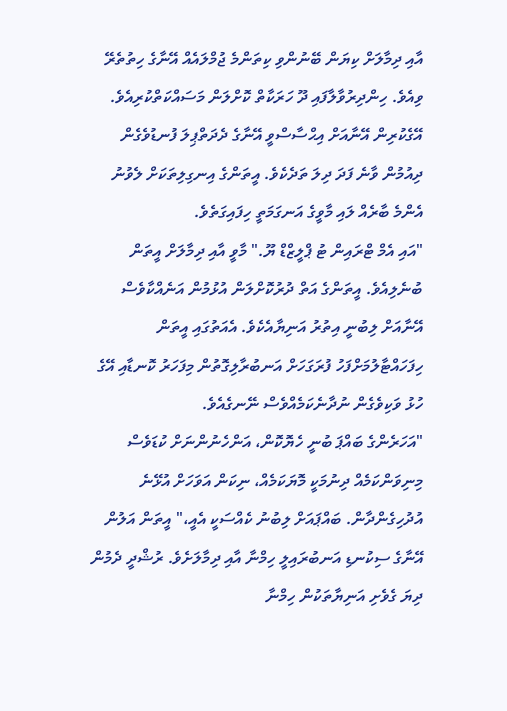އާއި ދިމާލަށް ކިޔަން ބޭނުންވި ކިތަންމެ ޖުމްލައެއް އޭނާގެ ހިތުތެރޭ ވިއެވެ. ހިންދިރުވާލާފައި ދޫ ހަރަކާތް ކޮށްލަން މަސައްކަތްކުރިއެވެ. އޭގެކުރިން އޭނާއަށް އިޙްސާސްވީ އޭނާގެ ދެދަތްޕިލަ ފުނޑުވެގެން ދިއުމުން ވާނެ ފަދަ ދިލަ ތަދެކެވެ. އީތަންގެ އިނގިލިތަކަށް ލެވުނު އެންމެ ބާރެއް ލައި މާވީގެ އަނގަމަތީ ހިފައިގަތެވެ.
"އައި އެމް ޓްރައިން ޓު ޕްލީޒްޑް ޔޫ." މާވީ އާއި ދިމާލަށް އީތަން ބުނެލިއެވެ. އީތަންގެ އަތް ދުރުކޮށްލަން އުޅުމުން އަނެއްކާވެސް އޭނާއަށް ލިބުނީ އިތުރު އަނިޔާއެކެވެ. އެއަތުގައި އީތަން ހިފަހައްޓާލުމަށްފަހު ފުރަގަހަށް އަނބުރާލިގޮތުން މިފަހަރު ކޮނޑާއި އޭގެ ހުޅު ވަކިވެގެން ނުދާނެކަމެއްވެސް ނޭނގެއެވެ.
"އަހަރެންގެ ބައްޕަ ބުނީ ހެޔޮކޮން، އަންހެނުންނަށް ކުޑަވެސް މިނިވަންކަމެއް ދިނުމަކީ މޮޔަކަމެއް، ނިކަން އަވަހަށް އުޅޭނެ އުދުހިގެންދާން. ބައްޕައަށް ލިބުނު ކެއްސަކީ އެއީ،" އީތަން އަލުން އޭނާގެ ސިކުނޑި އަނބުރައިލީ ހިމްނާ އާއި ދިމާލަށެވެ. ރުޝްދީ ދެމުން ދިޔަ ގެވެށި އަނިޔާތަކުން ހިމްނާ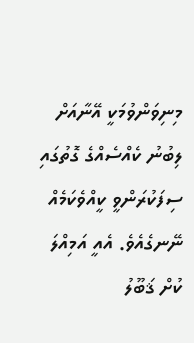މިނިވަންވުމަކީ އޭނާއަށް ލިބުނު ކެއްސެއްގެ ގޮތުގައި ސިފަކުރަންވީ ކީއްވެކަމެއް ނޭނގެއެވެ. އެއީ އަމިއްލަ ކުށް ޤަބޫލު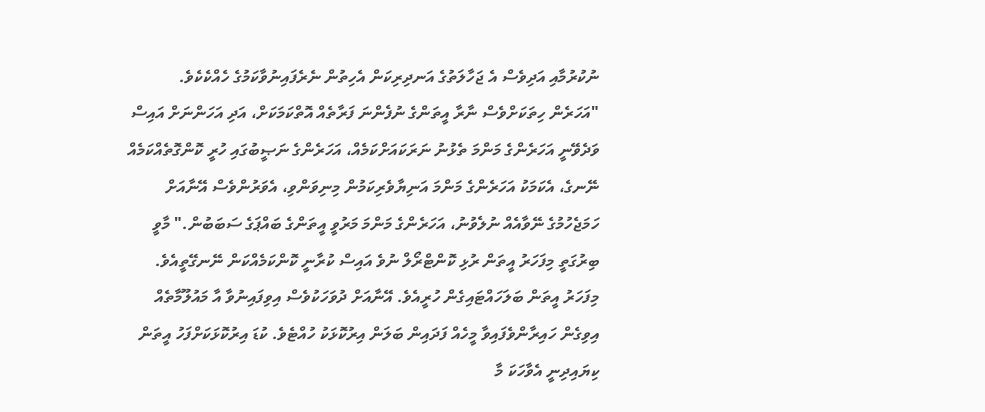ނުކުރުމާއި އަދިވެސް އެ ޖަހާލަތުގެ އަނދިރިކަން އެހިތުން ނެރެފައިނުވާކަމުގެ ހެއްކެކެވެ.
"އަހަރެން ހިތަކަށްވެސް ނާރާ އީތަންގެ ނުފެންނަ ފަރާތެއް އޮތްކަމަކަށް، އަދި އަހަންނަށް އައިސް ވަދެވޭނީ އަހަރެންގެ މަންމަ ތެޅުނު ނަރަކައަށްކަމެއް، އަހަރެންގެ ނަޞީބުގައި ހުރީ ކޮންގޮތެއްކަމެއް ނޭނގެ، އެކަމަކު އަހަރެންގެ މަންމަ އަނިޔާވެރިކަމުން މިނިވަންވި، އެވަރުންވެސް އޭނާއަށް ހަމަޖެހުމުގެ ނޭވާއެއް ނުލެވުނު، އަހަރެންގެ މަންމަ މަރުވީ އީތަންގެ ބައްޕަގެ ސަބަބުން." މާވީ ބިރުގަތީ މިފަހަރު އީތަން ރުޅި ކޮންޓްރޯލް ނުވެ އައިސް ކުރާނީ ކޮންކަމެއްކަން ނޭނގޭތީއެވެ. މިފަހަރު އީތަން ބަލަހައްޓައިގެން ހުރީއެވެ. އޭނާއަށް ދުވަހަކުވެސް އިވިފައިނުވާ އާ މައުލޫމާތެއް އިވިގެން ހައިރާންވެފައިވާ މީހެއް ފަދައިން ބަލަން އިރުކޮޅަކު ހުއްޓެވެ. ކުޑަ އިރުކޮޅަކަށްފަހު އީތަން ކިޔައިދިނީ އެވާހަކަ މާ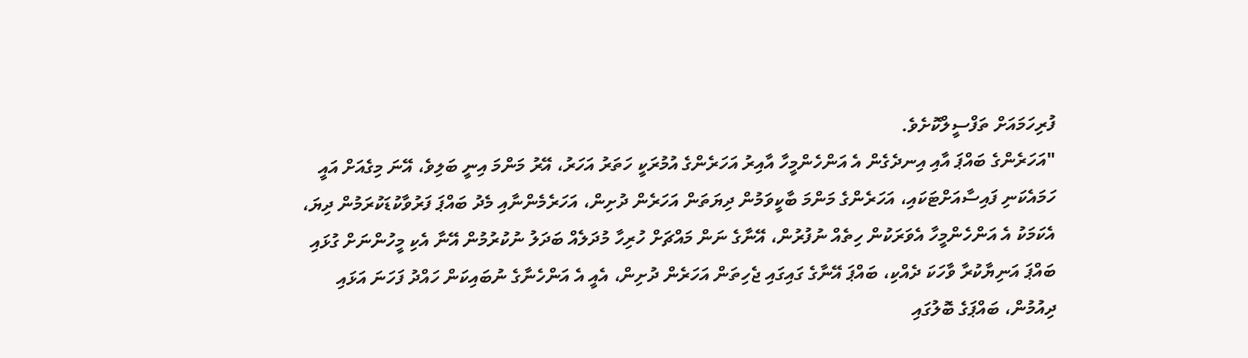ފުރިހަމައަށް ތަފްސީލްކޮށެވެ.
"އަހަރެންގެ ބައްޕަ އާއި އިނދެގެން އެ އަންހެންމީހާ އާއިރު އަހަރެންގެ އުމުރަކީ ހަތަރު އަހަރު، އޭރު މަންމަ އިނީ ބަލިވެ، އޭނަ މިގެއަށް އައީ ހަމައެކަނި ފައިސާއަށްޓަކައި، އަހަރެންގެ މަންމަ ބާކީވަމުން ދިޔަތަން އަހަރެން ދުށިން، އަހަރެމެންނާއި މެދު ބައްޕަ ފަރުވާކުޑަކުރަމުން ދިޔަ، އެކަމަކު އެ އަންހެންމީހާ އެވަރަކުން ހިތެއް ނުފުރުން، އޭނާގެ ނަން މައްޗަށް ހުރިހާ މުދަލެއް ބަދަލު ނުކުރުމުން އޭނާ އެކި މީހުންނަށް ގުޅައި ބައްޕަ އަނިޔާކުރާ ވާހަކަ ދެއްކި، ބައްޕަ އޭނާގެ ގައިގައި ޖެހިތަން އަހަރެން ދުށިން، އެއީ އެ އަންހެނާގެ ނުބައިކަން ހައްދު ފަހަނަ އަޅައި ދިއުމުން، ބައްޕަގެ ބޮލުގައި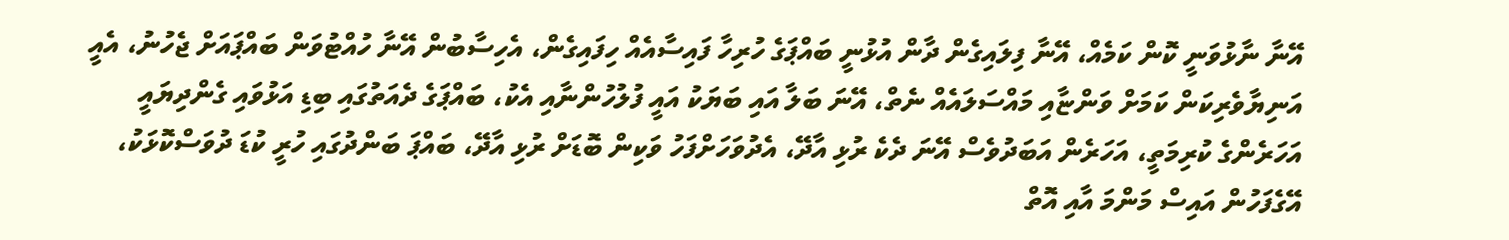އޭނާ ނާޅުވަނީ ކޮން ކަމެއް، އޭނާ ފިލައިގެން ދާން އުޅުނީ ބައްޕަގެ ހުރިހާ ފައިސާއެއް ހިފައިގެން، އެހިސާބުން އޭނާ ހުއްޓުވަން ބައްޕައަށް ޖެހުނު، އެއީ އަނިޔާވެރިކަން ކަމަށް ވަންޏާއި މައްސަލައެއް ނެތް، އޭނަ ބަލާ އައި ބަޔަކު އައީ ފުލުހުންނާއި އެކު، ބައްޕަގެ ދެއަތުގައި ބިޑި އަޅުވައި ގެންދިޔައީ އަހަރެންގެ ކުރިމަތީ، އަހަރެން އަބަދުވެސް އޭނަ ދެކެ ރުޅި އާދޭ، އެދުވަހަށްފަހު ވަކިން ބޮޑަށް ރުޅި އާދޭ، ބައްޕަ ބަންދުގައި ހުރީ ކުޑަ ދުވަސްކޮޅަކު، އޭގެފަހުން އައިސް މަންމަ އާއި އޮތް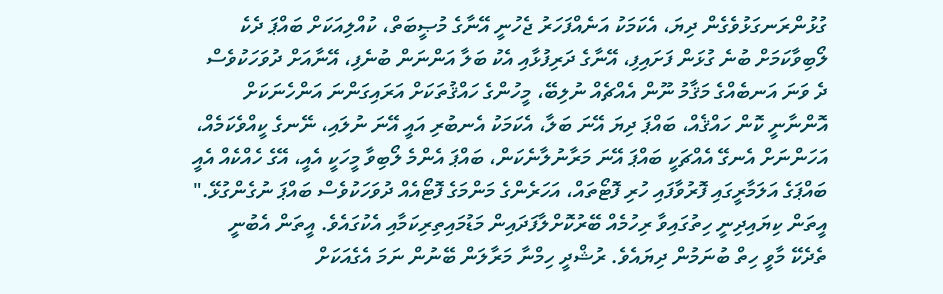ގުޅުންރަނގަޅުވެގެން ދިޔަ، އެކަމަކު އަނެއްފަހަރު ޖެހުނީ އޭނާގެ މުޞީބަތް، ކުއްލިއަކަށް ބައްޕަ ދެކެ ލޯބިވާކަމަށް ބުނެ ގުޅަން ފަށައިފި، އޭނާގެ ދަރިފުޅާއި އެކު ބަލާ އަންނަން ބުނެފި، އޭނާއަށް ދުވަހަކުވެސް ދެ ވަނަ އަނބެއްގެ މަޤާމު ނޫން އެއްޗެއް ނުލިބޭ، މީހުންގެ ހައްޤުތަކަށް އަރައިގަންނަ އަންހެނަކަށް އޮންނާނީ ކޮން ހައްޤެއް، ބައްޕަ ދިޔަ އޭނަ ބަލާ، އެކަމަކު އެނބުރި އައީ އޭނަ ނުލައި، ނޭނގެ ކީއްވެކަމެއް، އަހަންނަށް އެނގޭ އެއްޗަކީ ބައްޕަ އޭނަ މަރާނުލާނެކަން، ބައްޕަ އެންމެ ލޯބިވާ މީހަކީ އެއީ، އޭގެ ހެއްކެއް އެއީ ބައްޕަގެ އަލަމާރީގައި ފޮރުވާފައި ހުރި ފޮޓޯތައް، އަހަރެންގެ މަންމަގެ ފޮޓޯއެއް ދުވަހަކުވެސް ބައްޕަ ނުގެންގުޅޭ." އީތަން ކިޔައިދިނީ ހިތުގައިވާ ރިހުމެއް ބޭރުކޮށްލާފަދައިން މަޑުމައިތިރިކަމާއި އެކުގައެވެ. އީތަން އެބުނީ ތެދެކޭ މާވީ ހިތް ބުނަމުން ދިޔައެވެ. ރުޝްދީ ހިމްނާ މަރާލަން ބޭނުން ނަމަ އެގެއަކަށް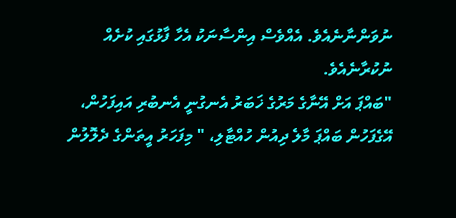ނުވަންނާނެއެވެ. އެއްވެސް އިންސާނަކު އެހާ ފާޅުގައި ކުށެއް ނުކުރާނެއެވެ.
"ބައްޕަ އަށް އޭނާގެ މަރުގެ ޚަބަރު އެނގުނީ އެނބުރި އައިފަހުން، އޭގެފަހުން ބައްޕަ މާލެ ދިއުން ހުއްޓާލި، " މިފަހަރު އީތަންގެ ދެލޮލުން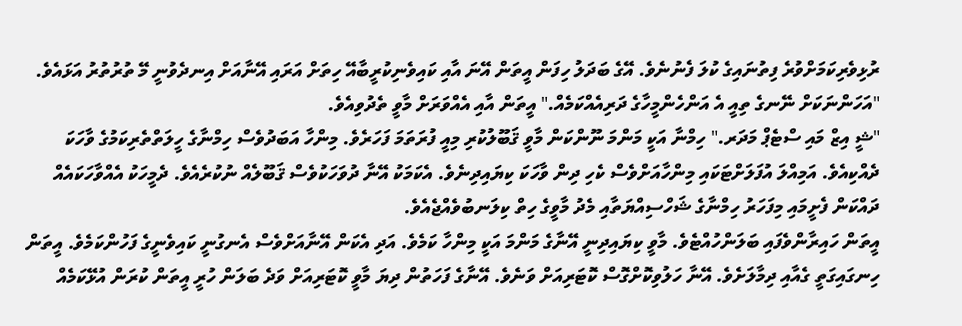ރުޅިވެރިކަމަށްވުރެ ފިތުނައިގެ ކުލަ ފެނުނެވެ. އޭގެ ބަދަލު ހިފަން އީތަން އޭނަ އާއި ކައިވެނިކުރީބާއޭ ހިތަށް އަރައި އޭނާއަށް އިނދެވުނީ މޭ ތުރުތުރު އަޅައެވެ.
"އަހަންނަކަށް ނޭނގެ ތިއީ އެ އަންހެންމީހާގެ ދަރިއެއްކަމެއް." އީތަން އާއި އެއްވަރަށް މާވީ ތެދުވިއެވެ.
"ޝީ އިޒް މައި ސްޓެޕް މަދަރ." ހިމްނާ އަކީ މަންމަ ނޫންކަން މާވީ ޤަބޫލުކުރި މިއީ ފުރަތަމަ ފަހަރެވެ. މިންހާ އަބަދުވެސް ހިމްނާގެ ހީލަތްތެރިކަމުގެ ވާހަކަ ދެއްކިއެވެ. އަމިއްލަ އުފަލަށްޓަކައި މިންހާއަށްވެސް ކެހި ދިން ވާހަކަ ކިޔައިދިނެވެ. އެކަމަކު އޭނާ ދުވަހަކުވެސް ޤަބޫލެއް ނުކުރެއެވެ. ދެމީހަކު އެއްވާހަކައެއް ދައްކަން ފެށީމައި މިފަހަރު ހިމްނާގެ ޝަހްސިއްޔަތާއި މެދު މާވީގެ ހިތް ކިލަނބުވެއްޖެއެވެ.
އީތަން ހައިރާންވެފައި ބަލަންހުއްޓެވެ. މާވީ ކިޔައިދިނީ އޭނާގެ މަންމަ އަކީ މިންހާ ކަމެވެ. އަދި އެކަން އޭނާއަށްވެސް އެނގުނީ ކައިވެނީގެ ފަހުންކަމެވެ. އީތަން ހިނގައިގަތީ ގެއާއި ދިމާލަށެވެ. އޭނާ ހަލުވިކޮށްގޮސް ކޮޓަރިއަށް ވަނެވެ. އޭނާގެ ފަހަތުން ދިޔަ މާވީ ކޮޓަރިއަށް ވަދެ ބަލަން ހުރީ އީތަން ކުރަން އުޅޭކަމެއް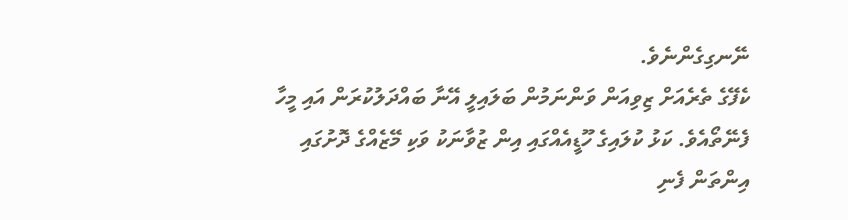ނޭނގިގެންނެވެ.
ކެފޭގެ ތެރެއަށް ޒިވިއަން ވަންނަމުން ބަލައިލީ އޭނާ ބައްދަލުކުރަން އައި މީހާ ފެނޭތޯއެވެ. ކަޅު ކުލައިގެ ހޫޑީއެއްގައި އިން ޒުވާނަކު ވަކި މޭޒެއްގެ ދޮށުގައި އިންތަން ފެނި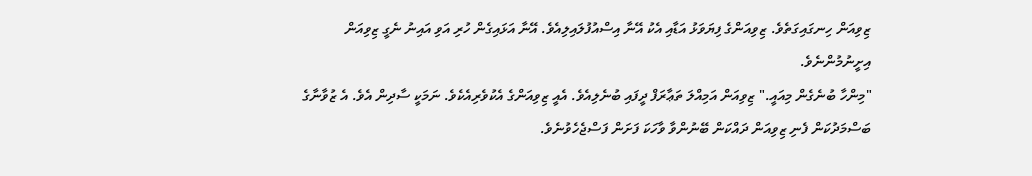ޒިވިއަން ހިނގައިގަތެވެ. ޒިވިއަންގެ ފިޔަވަޅު އަޑާއި އެކު އޭނާ އިސްއުފުލައިލިއެވެ. އޭނާ އަޅައިގެން ހުރި އަވި އައިނު ނެގީ ޒިވިއަން އިށީނުމުންނެވެ.
"މިންހާ ބުނެގެން މިއައީ." ޒިވިއަން އަމިއްލަ ތަޢާރަފް ދީފައި ބުނެލިއެވެ. އެއީ ޒިވިއަންގެ އެކުވެރިއެކެވެ. ނަމަކީ ސާދިން އެވެ. އެ ޒުވާނާގެ ބަސްމަދުކަން ފެނި ޒިވިއަން ދައްކަން ބޭނުންވާ ވާހަކަ ފަށަން ފަސްޖެހެވުނެވެ.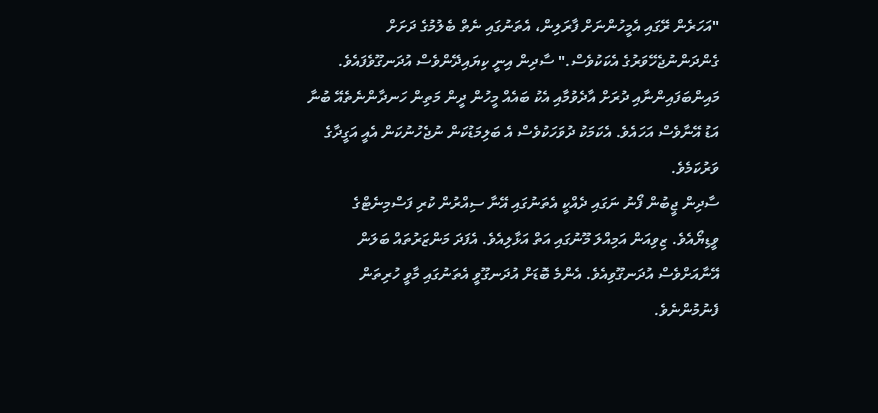"އަހަރެން ރޭގައި އެމީހުންނަށް ފާރަލިން، އެތަނުގައި ނެތް ބެލުމުގެ ދަށަށް ގެންދަންނުޖެހޭވަރުގެ އެކަކުވެސް." ސާދިން އިނީ ކިޔައިދޭންވެސް އުދަނގޫވެފައެވެ. މައިންބަފައިންނާއި ދުރަށް އާދެވުމާއި އެކު ބައެއް މީހުން ދީން މަތިން ހަނދާންނެތެއޭ ބުނާ އަޑު އޭނާވެސް އަހައެވެ. އެކަމަކު ދުވަހަކުވެސް އެ ބަލިމަޑުކަން ނުޖެހުނުކަން އެއީ އަގީދާގެ ވަރުކަމެވެ.
ސާދިން ޖީބުން ފޯނު ނަގައި ދެއްކީ އެތަނުގައި އޭނާ ސިއްރުން ކުރި ފަސްމިނެޓްގެ ވީޑިޔޯއެވެ. ޒިވިއަން އަމިއްލަ މޫނުގައި އަތް އަޅާލިއެވެ. އެފަދަ މަންޒަރުތައް ބަލަން އޭނާއަށްވެސް އުދަނގޫވިއެވެ. އެންމެ ބޮޑަށް އުދަނގޫވީ އެތަނުގައި މާވީ ހުރިތަން ފެނުމުންނެވެ.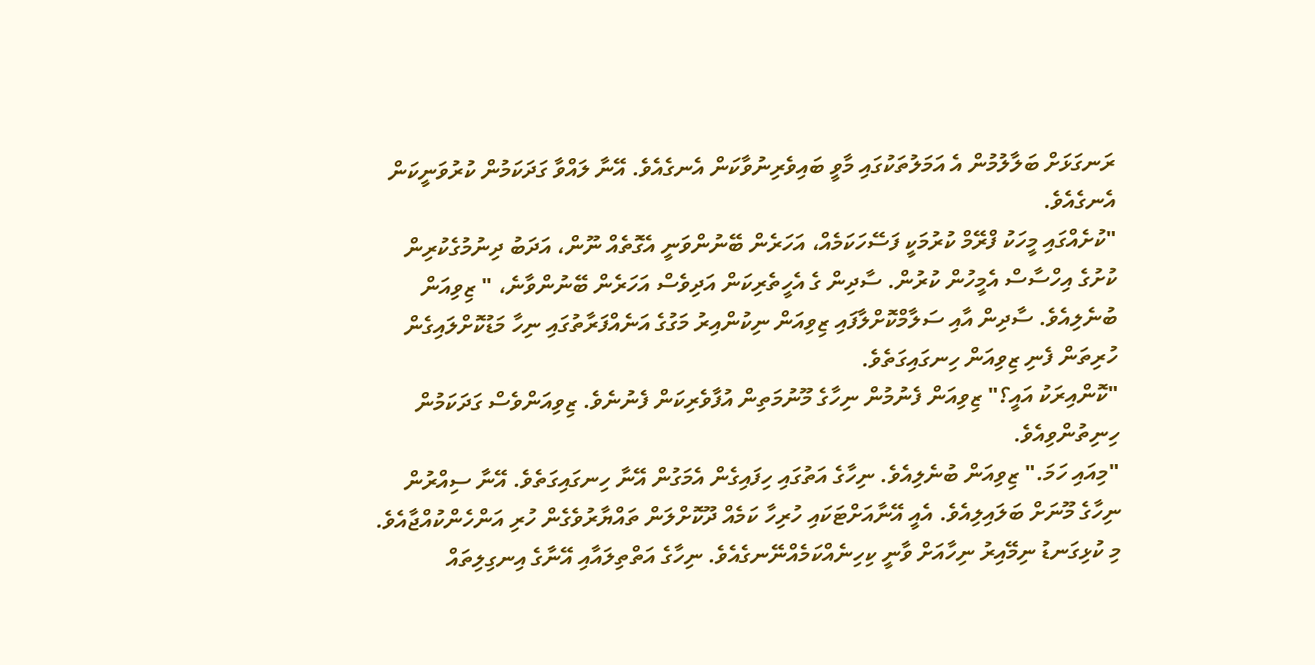ރަނގަޅަށް ބަލާލުމުން އެ އަމަލުތަކުގައި މާވީ ބައިވެރިނުވާކަން އެނގެއެވެ. އޭނާ ލައްވާ ގަދަކަމުން ކުރުވަނީކަން އެނގެއެވެ.
"ކުށެއްގައި މީހަކު ފްރޭމް ކުރުމަކީ ފަސޭހަކަމެއް، އަހަރެން ބޭނުންވަނީ އެގޮތެއް ނޫން، އަދަބު ދިނުމުގެކުރިން ކުށުގެ އިހްސާސް އެމީހުން ކުރުން. ސާދިން ގެ އެހީތެރިކަން އަދިވެސް އަހަރެން ބޭނުންވާނެ، " ޒިވިއަން ބުނެލިއެވެ. ސާދިން އާއި ސަލާމްކޮށްލާފައި ޒިވިއަން ނިކުންއިރު މަގުގެ އަނެއްފަރާތުގައި ނިހާ މަޑުކޮށްލައިގެން ހުރިތަން ފެނި ޒިވިއަން ހިނގައިގަތެވެ.
"ކޮންއިރަކު އައީ؟" ޒިވިއަން ފެނުމުން ނިހާގެ މޫނުމަތިން އުފާވެރިކަން ފެނުނެވެ. ޒިވިއަންވެސް ގަދަކަމުން ހިނިތުންވިއެވެ.
"މިއައި ހަމަ." ޒިވިއަން ބުނެލިއެވެ. ނިހާގެ އަތުގައި ހިފައިގެން އެމަގުން އޭނާ ހިނގައިގަތެވެ. އޭނާ ސިއްރުން ނިހާގެ މޫނަށް ބަލައިލިއެވެ. އެއީ އޭނާއަށްޓަކައި ހުރިހާ ކަމެއް ދޫކޮށްލަން ތައްޔާރުވެގެން ހުރި އަންހެންކުއްޖާއެވެ. މި ކުޅިގަނޑު ނިމޭއިރު ނިހާއަށް ވާނީ ކިހިނެއްކަމެއްނޭނގެއެވެ. ނިހާގެ އަތްތިލައާއި އޭނާގެ އިނގިލިތައް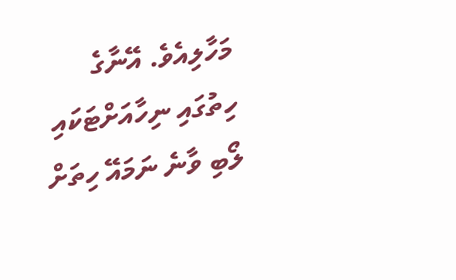މަހާލިއެވެ. އޭނާގެ ހިތުގައި ނިހާއަށްޓަކައި ލޯބި ވާނެ ނަމައޭ ހިތަށް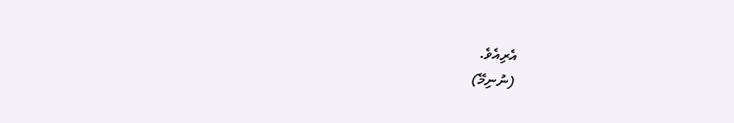އެރިއެވެ.
(ނުނިމޭ)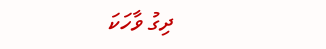ދިގު ވާހަކަ